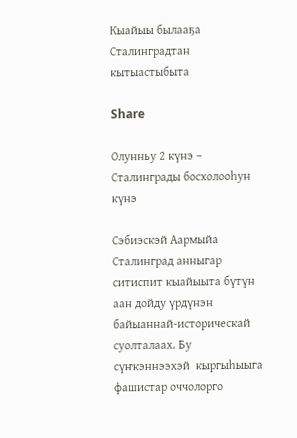Кыайыы былааҕа Сталинградтан кытыастыбыта

Share

Олунньу 2 күнэ – Сталинграды босхолооһун күнэ

Сэбиэскэй Аармыйа Сталинград анныгар ситиспит кыайыыта бүтүн аан дойду үрдүнэн байыаннай-историческай суолталаах. Бу сүҥкэннээхэй  кыргыһыыга фашистар оччолорго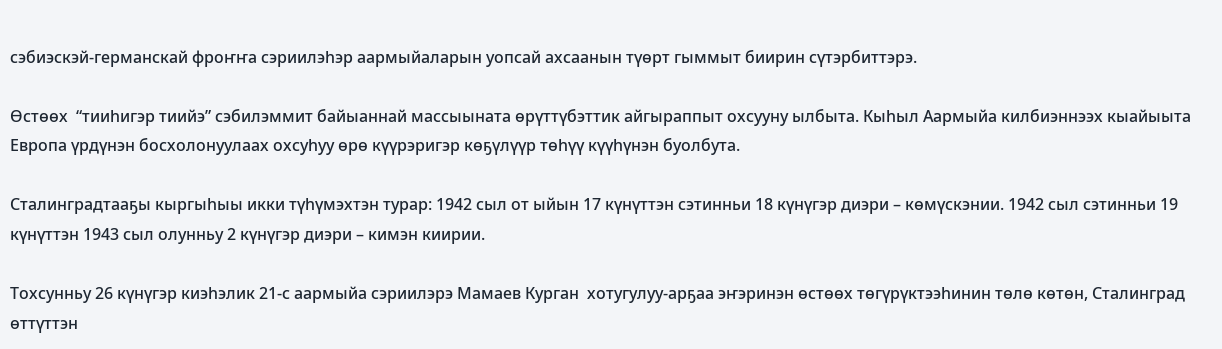сэбиэскэй-германскай фроҥҥа сэриилэһэр аармыйаларын уопсай ахсаанын түөрт гыммыт биирин сүтэрбиттэрэ.

Өстөөх  “тииһигэр тиийэ” сэбилэммит байыаннай массыыната өрүттүбэттик айгыраппыт охсууну ылбыта. Кыһыл Аармыйа килбиэннээх кыайыыта Европа үрдүнэн босхолонуулаах охсуһуу өрө күүрэригэр көҕүлүүр төһүү күүһүнэн буолбута.

Сталинградтааҕы кыргыһыы икки түһүмэхтэн турар: 1942 сыл от ыйын 17 күнүттэн сэтинньи 18 күнүгэр диэри – көмүскэнии. 1942 сыл сэтинньи 19 күнүттэн 1943 сыл олунньу 2 күнүгэр диэри – кимэн киирии.

Тохсунньу 26 күнүгэр киэһэлик 21-с аармыйа сэриилэрэ Мамаев Курган  хотугулуу-арҕаа эҥэринэн өстөөх төгүрүктээһинин төлө көтөн, Сталинград өттүттэн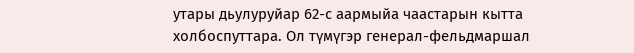утары дьулуруйар 62-с аармыйа чаастарын кытта холбоспуттара. Ол түмүгэр генерал-фельдмаршал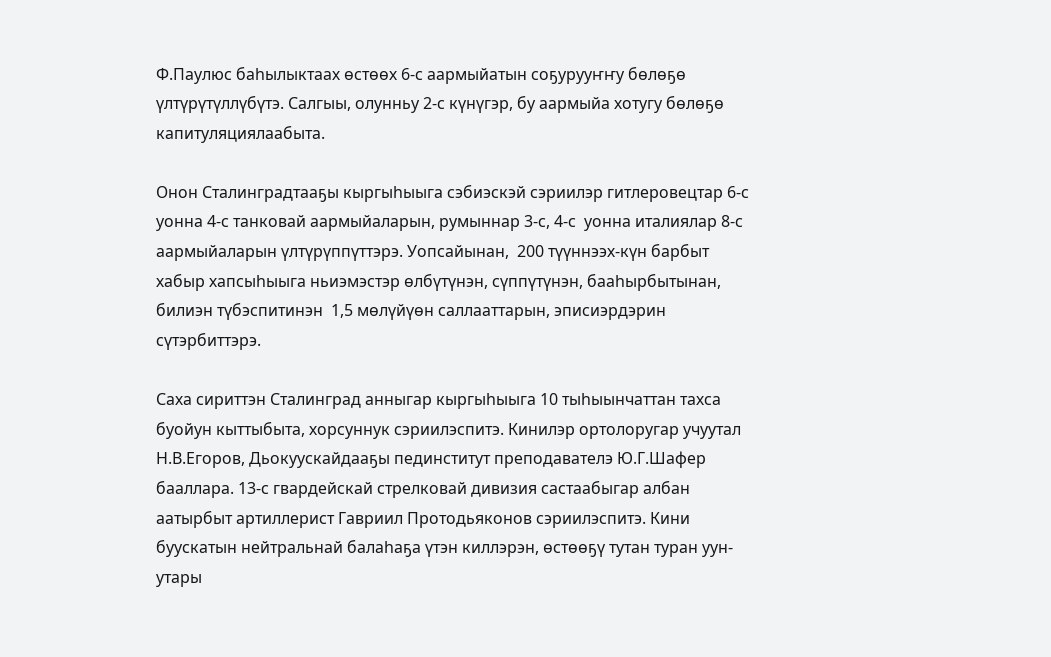Ф.Паулюс баһылыктаах өстөөх 6-с аармыйатын соҕурууҥҥу бөлөҕө үлтүрүтүллүбүтэ. Салгыы, олунньу 2-с күнүгэр, бу аармыйа хотугу бөлөҕө капитуляциялаабыта.

Онон Сталинградтааҕы кыргыһыыга сэбиэскэй сэриилэр гитлеровецтар 6-с уонна 4-с танковай аармыйаларын, румыннар 3-с, 4-с  уонна италиялар 8-с аармыйаларын үлтүрүппүттэрэ. Уопсайынан,  200 түүннээх-күн барбыт хабыр хапсыһыыга ньиэмэстэр өлбүтүнэн, сүппүтүнэн, бааһырбытынан, билиэн түбэспитинэн  1,5 мөлүйүөн саллааттарын, эписиэрдэрин сүтэрбиттэрэ.

Саха сириттэн Сталинград анныгар кыргыһыыга 10 тыһыынчаттан тахса буойун кыттыбыта, хорсуннук сэриилэспитэ. Кинилэр ортолоругар учуутал Н.В.Егоров, Дьокуускайдааҕы пединститут преподавателэ Ю.Г.Шафер бааллара. 13-с гвардейскай стрелковай дивизия састаабыгар албан аатырбыт артиллерист Гавриил Протодьяконов сэриилэспитэ. Кини буускатын нейтральнай балаһаҕа үтэн киллэрэн, өстөөҕү тутан туран уун-утары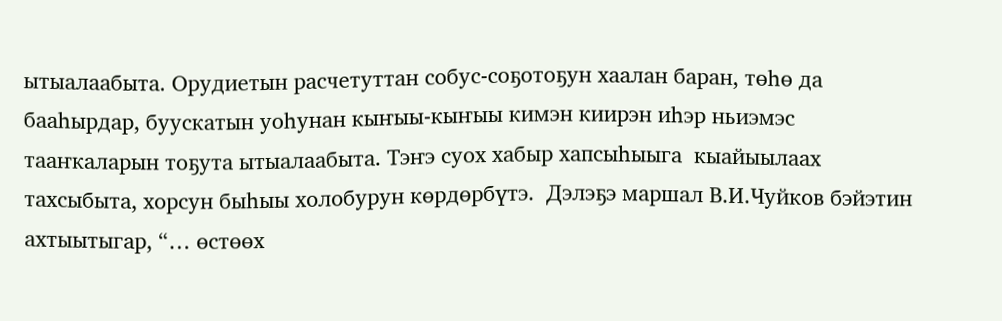ытыалаабыта. Орудиетын расчетуттан собус-соҕотоҕун хаалан баран, төһө да бааһырдар, буускатын уоһунан кыҥыы-кыҥыы кимэн киирэн иһэр ньиэмэс тааҥкаларын тоҕута ытыалаабыта. Тэҥэ суох хабыр хапсыһыыга  кыайыылаах тахсыбыта, хорсун быһыы холобурун көрдөрбүтэ.  Дэлэҕэ маршал В.И.Чуйков бэйэтин ахтыытыгар, “… өстөөх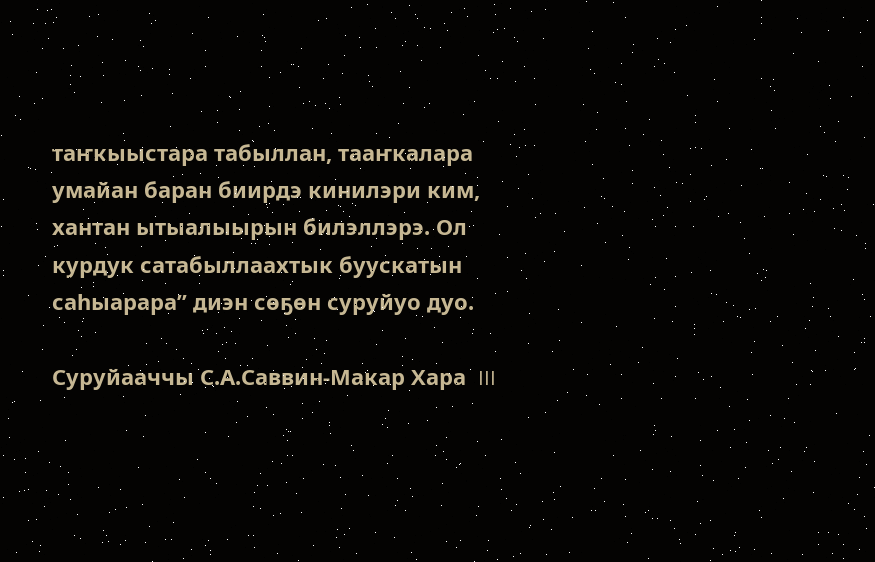таҥкыыстара табыллан, тааҥкалара умайан баран биирдэ кинилэри ким, хантан ытыалыырын билэллэрэ. Ол курдук сатабыллаахтык буускатын саһыарара” диэн сөҕөн суруйуо дуо.

Суруйааччы С.А.Саввин-Макар Хара  III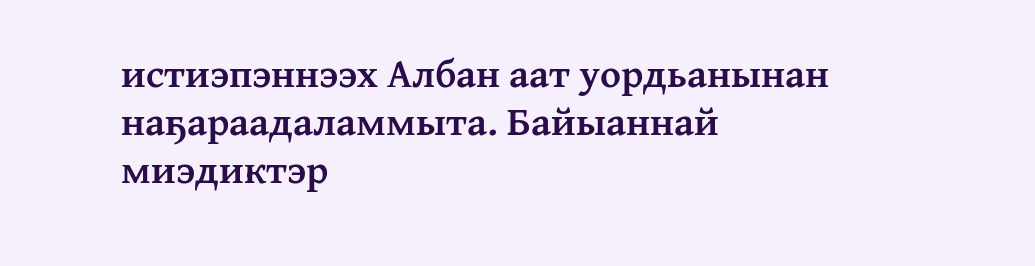истиэпэннээх Албан аат уордьанынан наҕараадаламмыта. Байыаннай миэдиктэр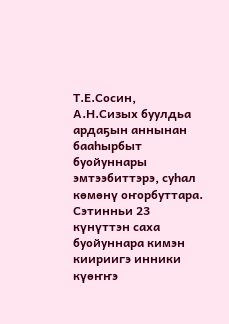Т.Е.Сосин, А.Н.Сизых буулдьа ардаҕын аннынан бааһырбыт буойуннары эмтээбиттэрэ, суһал көмөнү оҥорбуттара. Сэтинньи 23 күнүттэн саха буойуннара кимэн киириигэ инники күөҥҥэ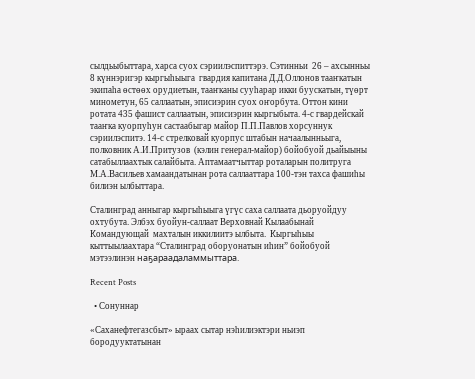сылдьыбыттара, харса суох сэриилэспиттэрэ. Сэтинньи  26 – ахсынньы 8 күннэригэр кыргыһыыга  гвардия капитана Д.Д.Оллонов тааҥкатын экипаһа өстөөх орудиетын, тааҥканы сууһарар икки буускатын, түөрт минометун, 65 саллаатын, эписиэрин суох оҥорбута. Оттон кини ротата 435 фашист саллаатын, эписиэрин кыргыбыта. 4-с гвардейскай тааҥка куорпуһун састаабыгар майор П.П.Павлов хорсуннук сэриилэспитэ. 14-с стрелковай куорпус штабын начаалынньыга, полковник А.И.Притузов  (кэлин генерал-майор) бойобуой дьайыыны сатабыллаахтык салайбыта. Аптамаатчыттар роталарын политруга М.А.Васильев хамаандатынан рота саллааттара 100-тэн тахса фашиһы билиэн ылбыттара.

Сталинград анныгар кыргыһыыга үгүс саха саллаата дьоруойдуу охтубута. Элбэх буойун-саллаат Верховнай Кылаабынай Командующай  махталын иккилиитэ ылбыта.  Кыргыһыы кыттыылаахтара “Сталинград оборуонатын иһин” бойобуой мэтээлинэн наҕараадаламмыттара.

Recent Posts

  • Сонуннар

«Саханефтегазсбыт» ыраах сытар нэһилиэктэри ньиэп бородууктатынан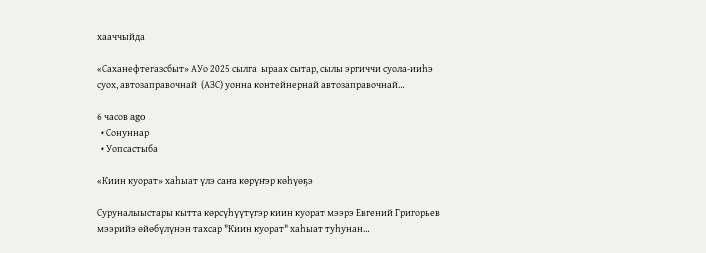хааччыйда

«Саханефтегазсбыт» АУо 2025 сылга  ыраах сытар, сылы эргиччи суола-ииһэ суох, автозаправочнай  (АЗС) уонна контейнернай автозаправочнай…

6 часов ago
  • Сонуннар
  • Уопсастыба

«Киин куорат» хаһыат үлэ саҥа көрүҥэр көһүөҕэ

Суруналыыстары кытта көрсүһүүтүгэр киин куорат мээрэ Евгений Григорьев мээрийэ өйөбүлүнэн тахсар "Киин куорат" хаһыат туһунан…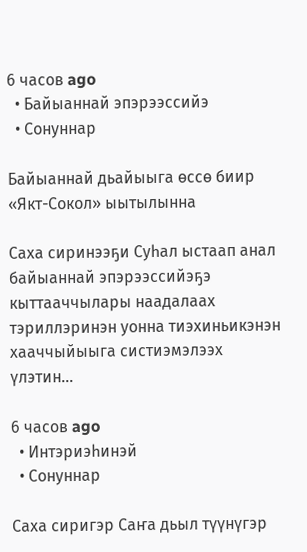6 часов ago
  • Байыаннай эпэрээссийэ
  • Сонуннар

Байыаннай дьайыыга өссө биир «Якт-Сокол» ыытылынна

Саха сиринээҕи Суһал ыстаап анал байыаннай эпэрээссийэҕэ кыттааччылары наадалаах тэриллэринэн уонна тиэхиньикэнэн хааччыйыыга систиэмэлээх үлэтин…

6 часов ago
  • Интэриэһинэй
  • Сонуннар

Саха сиригэр Саҥа дьыл түүнүгэр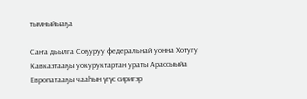тымныйыаҕа

Саҥа дьылга Соҕуруу федеральнай уонна Хотугу Кавказтааҕы уокуруктартан ураты Арассыыйа Европатааҕы чааһын үгүс сиригэр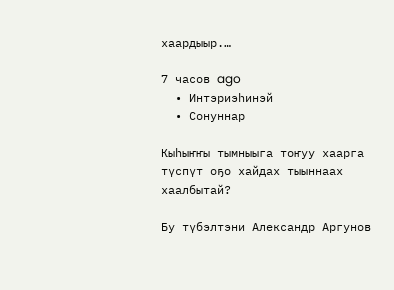хаардыыр.…

7 часов ago
  • Интэриэһинэй
  • Сонуннар

Кыһыҥҥы тымныыга тоҥуу хаарга түспүт оҕо хайдах тыыннаах хаалбытай?

Бу түбэлтэни Александр Аргунов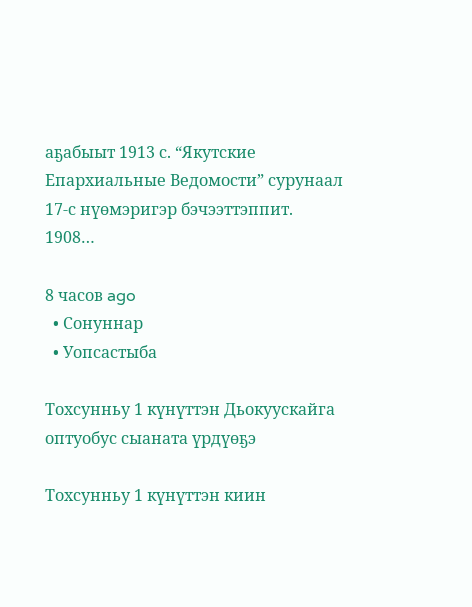аҕабыыт 1913 с. “Якутские Епархиальные Ведомости” сурунаал 17-с нүөмэригэр бэчээттэппит. 1908…

8 часов ago
  • Сонуннар
  • Уопсастыба

Тохсунньу 1 күнүттэн Дьокуускайга оптуобус сыаната үрдүөҕэ

Тохсунньу 1 күнүттэн киин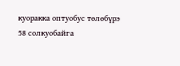куоракка оптуобус төлөбүрэ 58 солкуобайга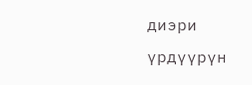диэри  үрдүүрүн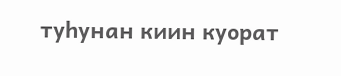туһунан киин куорат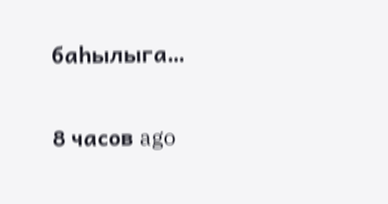баһылыга…

8 часов ago